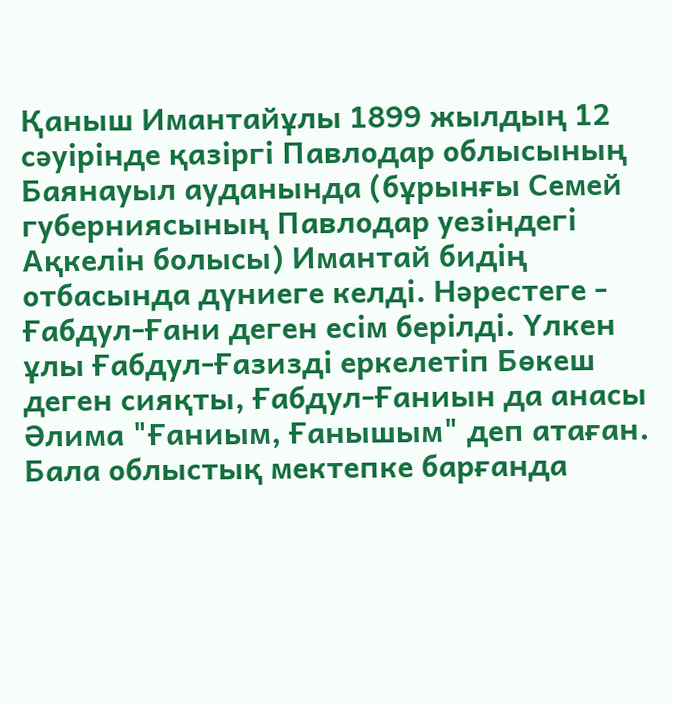Қаныш Имантайұлы 1899 жылдың 12 сәуірінде қазіргі Павлодар облысының Баянауыл ауданында (бұрынғы Семей губерниясының Павлодар уезіндегі Ақкелін болысы) Имантай бидің отбасында дүниеге келді. Нәрестеге - Ғабдул-Ғани деген есім берілді. Үлкен ұлы Ғабдул-Ғазизді еркелетіп Бөкеш деген сияқты, Ғабдул-Ғаниын да анасы Әлима "Ғаниым, Ғанышым" деп атаған. Бала облыстық мектепке барғанда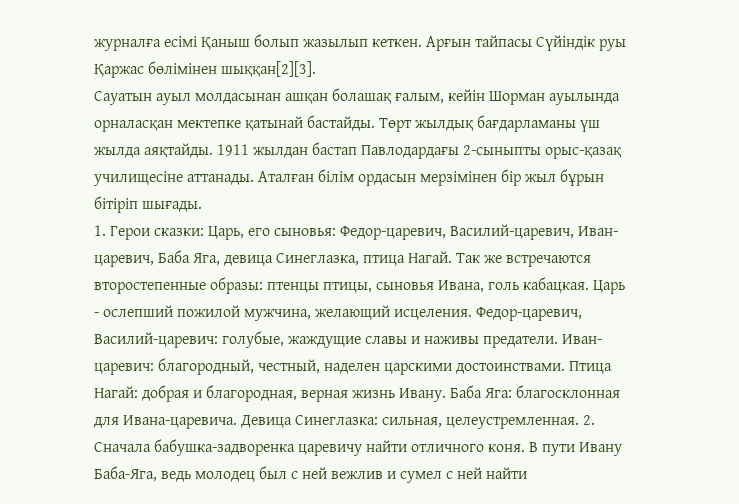журналға есімі Қаныш болып жазылып кеткен. Арғын тайпасы Сүйіндік руы Қаржас бөлімінен шыққан[2][3].
Сауатын ауыл молдасынан ашқан болашақ ғалым, кейін Шорман ауылында орналасқан мектепке қатынай бастайды. Төрт жылдық бағдарламаны үш жылда аяқтайды. 1911 жылдан бастап Павлодардағы 2-сыныпты орыс-қазақ училищесіне аттанады. Аталған білім ордасын мерзімінен бір жыл бұрын бітіріп шығады.
1. Герои сказки: Царь, его сыновья: Федор-царевич, Василий-царевич, Иван- царевич, Баба Яга, девица Синеглазка, птица Нагай. Так же встречаются второстепенные образы: птенцы птицы, сыновья Ивана, голь кабацкая. Царь - ослепший пожилой мужчина, желающий исцеления. Федор-царевич, Василий-царевич: голубые, жаждущие славы и наживы предатели. Иван-царевич: благородный, честный, наделен царскими достоинствами. Птица Нагай: добрая и благородная, верная жизнь Ивану. Баба Яга: благосклонная для Ивана-царевича. Девица Синеглазка: сильная, целеустремленная. 2. Сначала бабушка-задворенка царевичу найти отличного коня. В пути Ивану Баба-Яга, ведь молодец был с ней вежлив и сумел с ней найти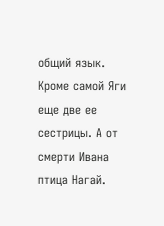общий язык. Кроме самой Яги еще две ее сестрицы. А от смерти Ивана птица Нагай.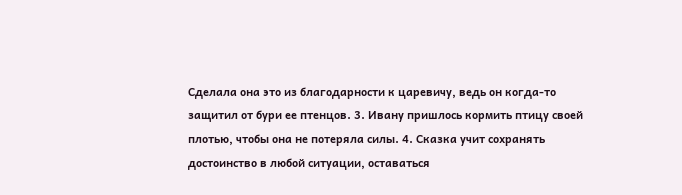Сделала она это из благодарности к царевичу, ведь он когда-то защитил от бури ее птенцов. 3. Ивану пришлось кормить птицу своей плотью, чтобы она не потеряла силы. 4. Сказка учит сохранять достоинство в любой ситуации, оставаться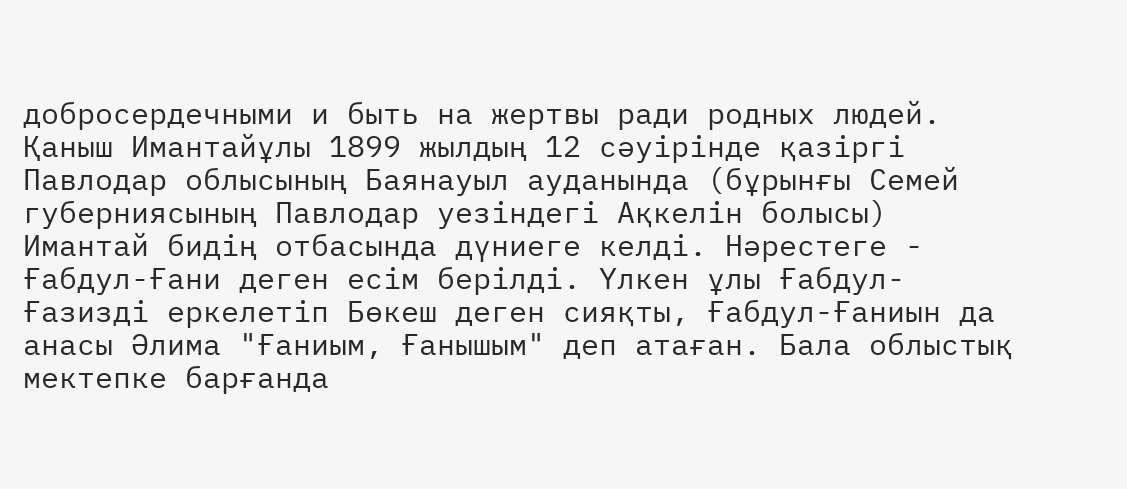добросердечными и быть на жертвы ради родных людей.
Қаныш Имантайұлы 1899 жылдың 12 сәуірінде қазіргі Павлодар облысының Баянауыл ауданында (бұрынғы Семей губерниясының Павлодар уезіндегі Ақкелін болысы) Имантай бидің отбасында дүниеге келді. Нәрестеге - Ғабдул-Ғани деген есім берілді. Үлкен ұлы Ғабдул-Ғазизді еркелетіп Бөкеш деген сияқты, Ғабдул-Ғаниын да анасы Әлима "Ғаниым, Ғанышым" деп атаған. Бала облыстық мектепке барғанда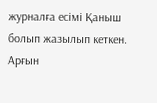журналға есімі Қаныш болып жазылып кеткен. Арғын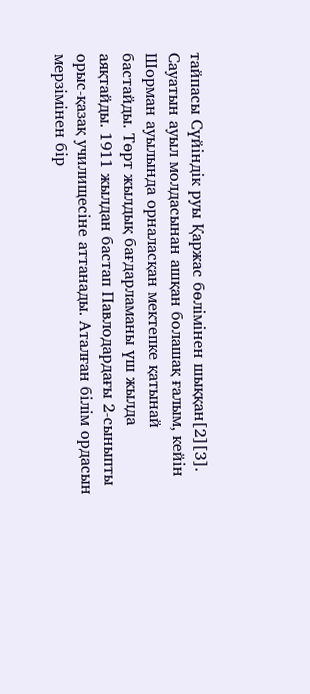тайпасы Сүйіндік руы Қаржас бөлімінен шыққан[2][3].
Сауатын ауыл молдасынан ашқан болашақ ғалым, кейін Шорман ауылында орналасқан мектепке қатынай бастайды. Төрт жылдық бағдарламаны үш жылда аяқтайды. 1911 жылдан бастап Павлодардағы 2-сыныпты орыс-қазақ училищесіне аттанады. Аталған білім ордасын мерзімінен бір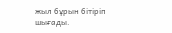жыл бұрын бітіріп шығады.